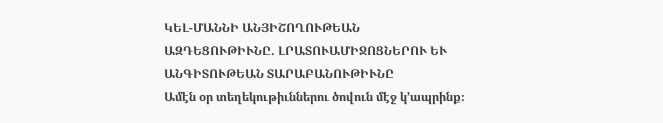ԿԵԼ-ՄԱՆՆԻ ԱՆՅԻՇՈՂՈՒԹԵԱՆ ԱԶԴԵՑՈՒԹԻՒՆԸ. ԼՐԱՏՈՒԱՄԻՋՈՑՆԵՐՈՒ ԵՒ ԱՆԳԻՏՈՒԹԵԱՆ ՏԱՐԱԲԱՆՈՒԹԻՒՆԸ
Ամէն օր տեղեկութիւններու ծովուն մէջ կ՚ապրինք։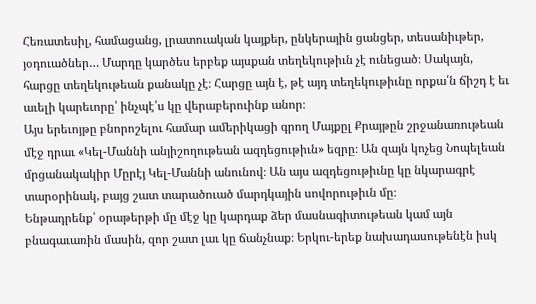Հեռատեսիլ, համացանց, լրատուական կայքեր, ընկերային ցանցեր, տեսանիւթեր, յօդուածներ… Մարդը կարծես երբեք այսքան տեղեկութիւն չէ ունեցած։ Սակայն, հարցը տեղեկութեան քանակը չէ։ Հարցը այն է, թէ այդ տեղեկութիւնը որքա՛ն ճիշդ է եւ աւելի կարեւորը՝ ինչպէ՛ս կը վերաբերուինք անոր։
Այս երեւոյթը բնորոշելու համար ամերիկացի գրող Մայքըլ Քրայթըն շրջանառութեան մէջ դրաւ «Կել-Մաննի անյիշողութեան ազդեցութիւն» եզրը։ Ան զայն կոչեց Նոպելեան մրցանակակիր Մըրէյ Կել-Մաննի անունով։ Ան այս ազդեցութիւնը կը նկարագրէ տարօրինակ, բայց շատ տարածուած մարդկային սովորութիւն մը։
Ենթադրենք՝ օրաթերթի մը մէջ կը կարդաք ձեր մասնագիտութեան կամ այն բնագաւառին մասին, զոր շատ լաւ կը ճանչնաք։ Երկու-երեք նախադասութենէն իսկ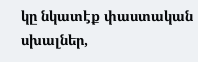կը նկատէք փաստական սխալներ,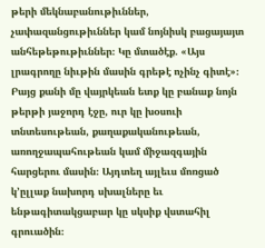թերի մեկնաբանութիւններ, չափազանցութիւններ կամ նոյնիսկ բացայայտ անհեթեթութիւններ։ Կը մտածէք. «Այս լրագրողը նիւթին մասին գրեթէ ոչինչ գիտէ»։
Բայց քանի մը վայրկեան ետք կը բանաք նոյն թերթի յաջորդ էջը, ուր կը խօսուի տնտեսութեան, քաղաքականութեան, առողջապահութեան կամ միջազգային հարցերու մասին։ Այդտեղ այլեւս մոռցած կ՚ըլլաք նախորդ սխալները եւ ենթագիտակցաբար կը սկսիք վստահիլ գրուածին։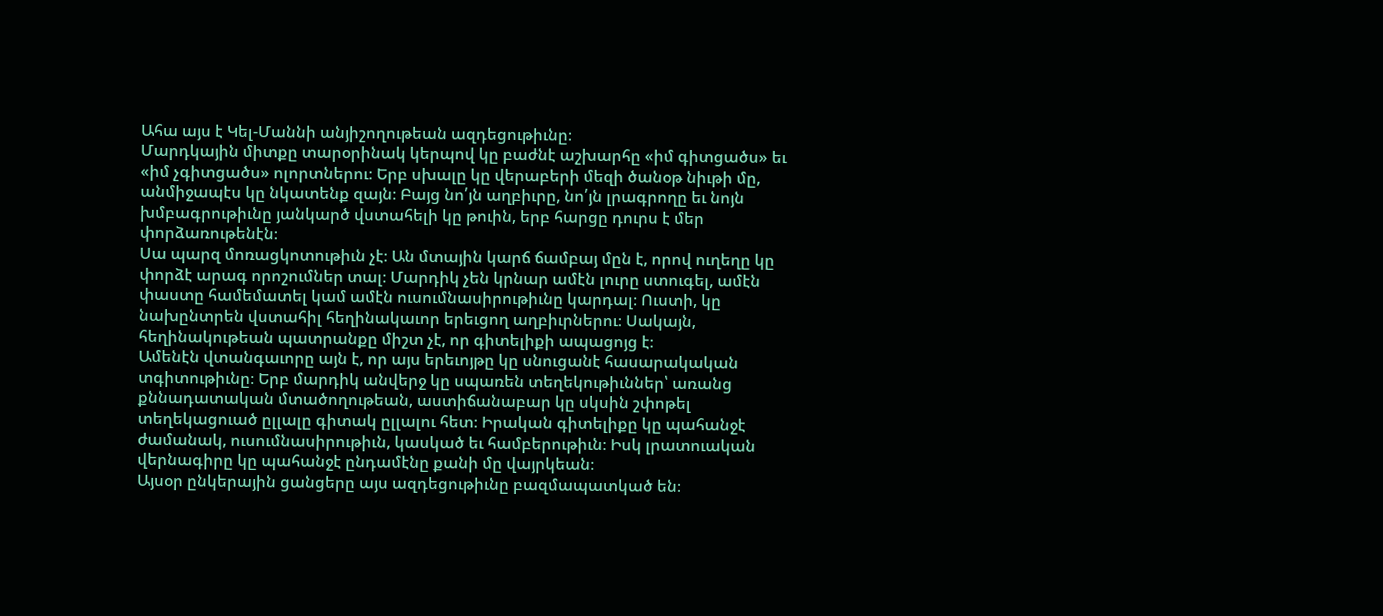Ահա այս է Կել-Մաննի անյիշողութեան ազդեցութիւնը։
Մարդկային միտքը տարօրինակ կերպով կը բաժնէ աշխարհը «իմ գիտցածս» եւ «իմ չգիտցածս» ոլորտներու։ Երբ սխալը կը վերաբերի մեզի ծանօթ նիւթի մը, անմիջապէս կը նկատենք զայն։ Բայց նո՛յն աղբիւրը, նո՛յն լրագրողը եւ նոյն խմբագրութիւնը յանկարծ վստահելի կը թուին, երբ հարցը դուրս է մեր փորձառութենէն։
Սա պարզ մոռացկոտութիւն չէ։ Ան մտային կարճ ճամբայ մըն է, որով ուղեղը կը փորձէ արագ որոշումներ տալ։ Մարդիկ չեն կրնար ամէն լուրը ստուգել, ամէն փաստը համեմատել կամ ամէն ուսումնասիրութիւնը կարդալ։ Ուստի, կը նախընտրեն վստահիլ հեղինակաւոր երեւցող աղբիւրներու։ Սակայն, հեղինակութեան պատրանքը միշտ չէ, որ գիտելիքի ապացոյց է։
Ամենէն վտանգաւորը այն է, որ այս երեւոյթը կը սնուցանէ հասարակական տգիտութիւնը։ Երբ մարդիկ անվերջ կը սպառեն տեղեկութիւններ՝ առանց քննադատական մտածողութեան, աստիճանաբար կը սկսին շփոթել տեղեկացուած ըլլալը գիտակ ըլլալու հետ։ Իրական գիտելիքը կը պահանջէ ժամանակ, ուսումնասիրութիւն, կասկած եւ համբերութիւն։ Իսկ լրատուական վերնագիրը կը պահանջէ ընդամէնը քանի մը վայրկեան։
Այսօր ընկերային ցանցերը այս ազդեցութիւնը բազմապատկած են։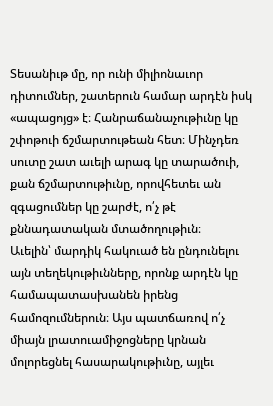Տեսանիւթ մը, որ ունի միլիոնաւոր դիտումներ, շատերուն համար արդէն իսկ «ապացոյց» է։ Հանրաճանաչութիւնը կը շփոթուի ճշմարտութեան հետ։ Մինչդեռ սուտը շատ աւելի արագ կը տարածուի, քան ճշմարտութիւնը, որովհետեւ ան զգացումներ կը շարժէ, ո՛չ թէ քննադատական մտածողութիւն։
Աւելին՝ մարդիկ հակուած են ընդունելու այն տեղեկութիւնները, որոնք արդէն կը համապատասխանեն իրենց համոզումներուն։ Այս պատճառով ո՛չ միայն լրատուամիջոցները կրնան մոլորեցնել հասարակութիւնը, այլեւ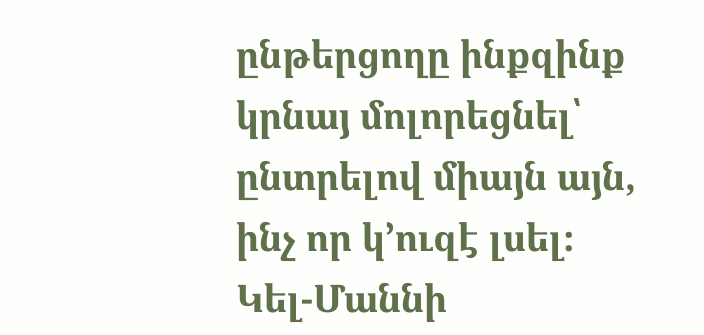ընթերցողը ինքզինք կրնայ մոլորեցնել՝ ընտրելով միայն այն, ինչ որ կ՚ուզէ լսել։
Կել-Մաննի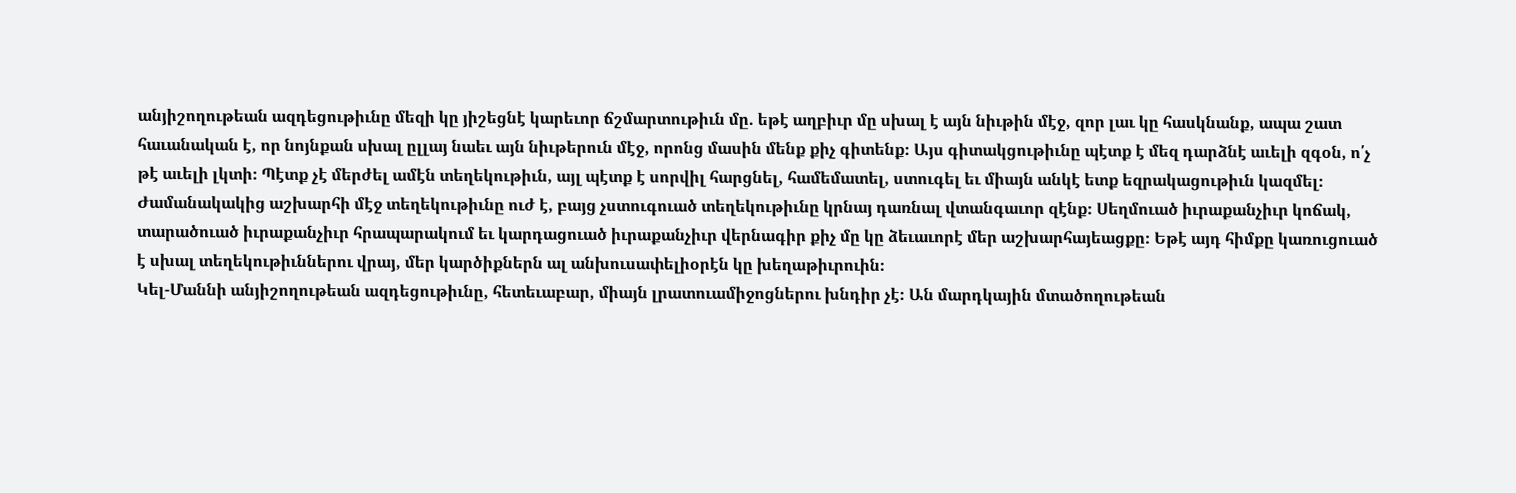անյիշողութեան ազդեցութիւնը մեզի կը յիշեցնէ կարեւոր ճշմարտութիւն մը. եթէ աղբիւր մը սխալ է այն նիւթին մէջ, զոր լաւ կը հասկնանք, ապա շատ հաւանական է, որ նոյնքան սխալ ըլլայ նաեւ այն նիւթերուն մէջ, որոնց մասին մենք քիչ գիտենք։ Այս գիտակցութիւնը պէտք է մեզ դարձնէ աւելի զգօն, ո՛չ թէ աւելի լկտի։ Պէտք չէ մերժել ամէն տեղեկութիւն, այլ պէտք է սորվիլ հարցնել, համեմատել, ստուգել եւ միայն անկէ ետք եզրակացութիւն կազմել։
Ժամանակակից աշխարհի մէջ տեղեկութիւնը ուժ է, բայց չստուգուած տեղեկութիւնը կրնայ դառնալ վտանգաւոր զէնք։ Սեղմուած իւրաքանչիւր կոճակ, տարածուած իւրաքանչիւր հրապարակում եւ կարդացուած իւրաքանչիւր վերնագիր քիչ մը կը ձեւաւորէ մեր աշխարհայեացքը։ Եթէ այդ հիմքը կառուցուած է սխալ տեղեկութիւններու վրայ, մեր կարծիքներն ալ անխուսափելիօրէն կը խեղաթիւրուին։
Կել-Մաննի անյիշողութեան ազդեցութիւնը, հետեւաբար, միայն լրատուամիջոցներու խնդիր չէ։ Ան մարդկային մտածողութեան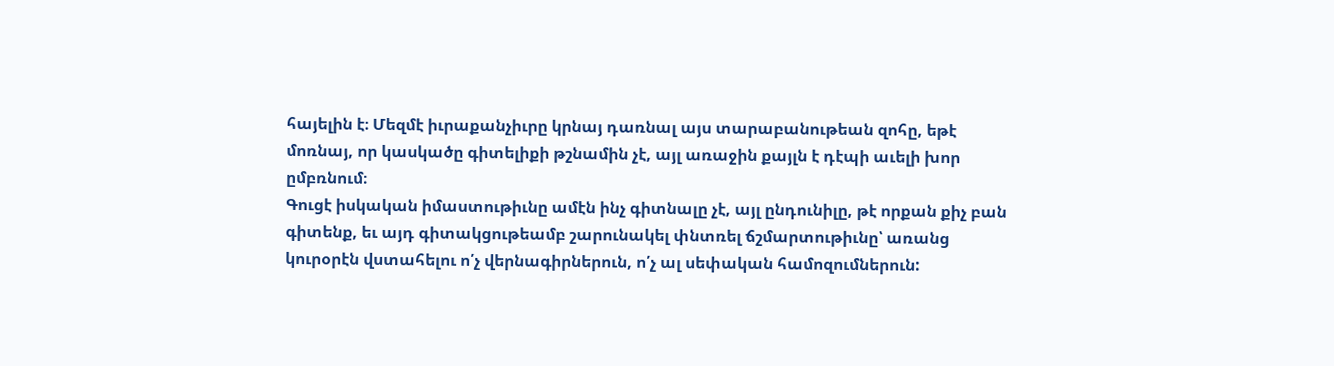հայելին է։ Մեզմէ իւրաքանչիւրը կրնայ դառնալ այս տարաբանութեան զոհը, եթէ մոռնայ, որ կասկածը գիտելիքի թշնամին չէ, այլ առաջին քայլն է դէպի աւելի խոր ըմբռնում։
Գուցէ իսկական իմաստութիւնը ամէն ինչ գիտնալը չէ, այլ ընդունիլը, թէ որքան քիչ բան գիտենք, եւ այդ գիտակցութեամբ շարունակել փնտռել ճշմարտութիւնը՝ առանց կուրօրէն վստահելու ո՛չ վերնագիրներուն, ո՛չ ալ սեփական համոզումներուն: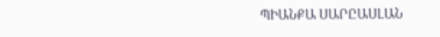ՊԻԱՆՔԱ ՍԱՐԸԱՍԼԱՆ